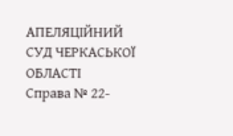АПЕЛЯЦІЙНИЙ СУД ЧЕРКАСЬКОЇ ОБЛАСТІ
Справа № 22-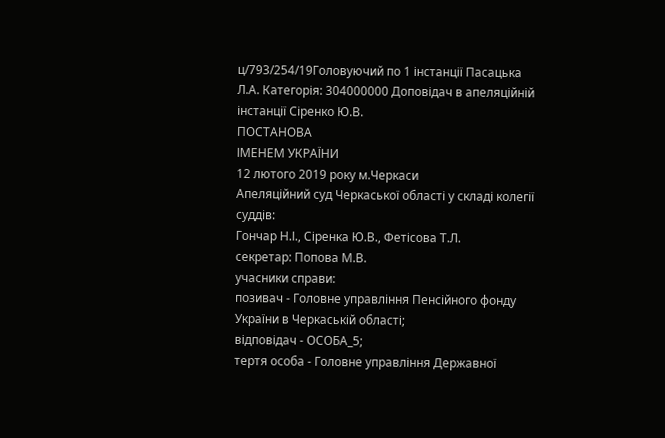ц/793/254/19Головуючий по 1 інстанції Пасацька Л.А. Категорія: 304000000 Доповідач в апеляційній інстанції Сіренко Ю.В.
ПОСТАНОВА
ІМЕНЕМ УКРАЇНИ
12 лютого 2019 року м.Черкаси
Апеляційний суд Черкаської області у складі колегії суддів:
Гончар Н.І., Сіренка Ю.В., Фетісова Т.Л.
секретар: Попова М.В.
учасники справи:
позивач - Головне управління Пенсійного фонду України в Черкаській області;
відповідач - ОСОБА_5;
тертя особа - Головне управління Державної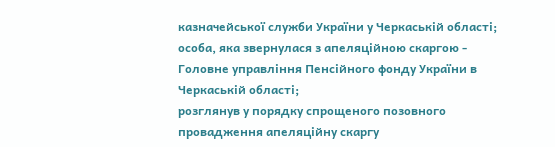казначейської служби України у Черкаській області;
особа, яка звернулася з апеляційною скаргою - Головне управління Пенсійного фонду України в Черкаській області;
розглянув у порядку спрощеного позовного провадження апеляційну скаргу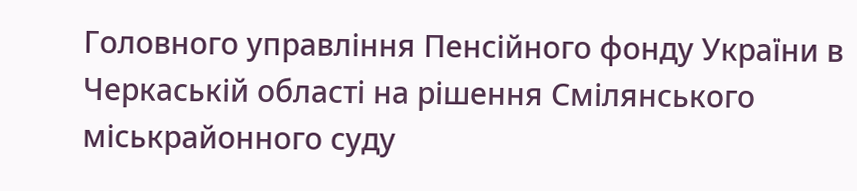Головного управління Пенсійного фонду України в Черкаській області на рішення Смілянського міськрайонного суду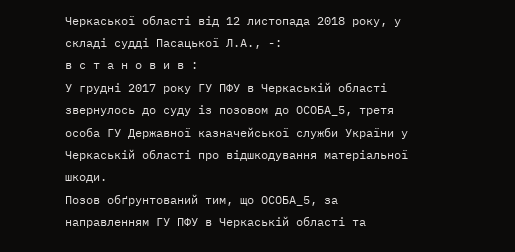Черкаської області від 12 листопада 2018 року, у складі судді Пасацької Л.А., -:
в с т а н о в и в :
У грудні 2017 року ГУ ПФУ в Черкаській області звернулось до суду із позовом до ОСОБА_5, третя особа ГУ Державної казначейської служби України у Черкаській області про відшкодування матеріальної шкоди.
Позов обґрунтований тим, що ОСОБА_5, за направленням ГУ ПФУ в Черкаській області та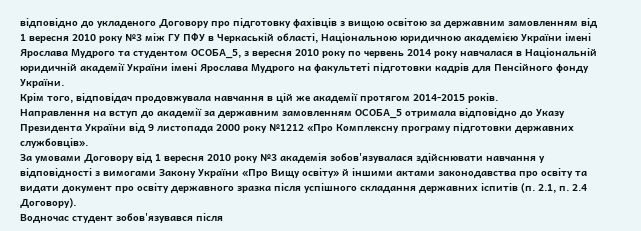відповідно до укладеного Договору про підготовку фахівців з вищою освітою за державним замовленням від 1 вересня 2010 року №3 між ГУ ПФУ в Черкаській області, Національною юридичною академією України імені Ярослава Мудрого та студентом ОСОБА_5, з вересня 2010 року по червень 2014 року навчалася в Національній юридичній академії України імені Ярослава Мудрого на факультеті підготовки кадрів для Пенсійного фонду України.
Крім того, відповідач продовжувала навчання в цій же академії протягом 2014-2015 років.
Направлення на вступ до академії за державним замовленням ОСОБА_5 отримала відповідно до Указу Президента України від 9 листопада 2000 року №1212 «Про Комплексну програму підготовки державних службовців».
За умовами Договору від 1 вересня 2010 року №3 академія зобов'язувалася здійснювати навчання у відповідності з вимогами Закону України «Про Вищу освіту» й іншими актами законодавства про освіту та видати документ про освіту державного зразка після успішного складання державних іспитів (п. 2.1, п. 2.4 Договору).
Водночас студент зобов'язувався після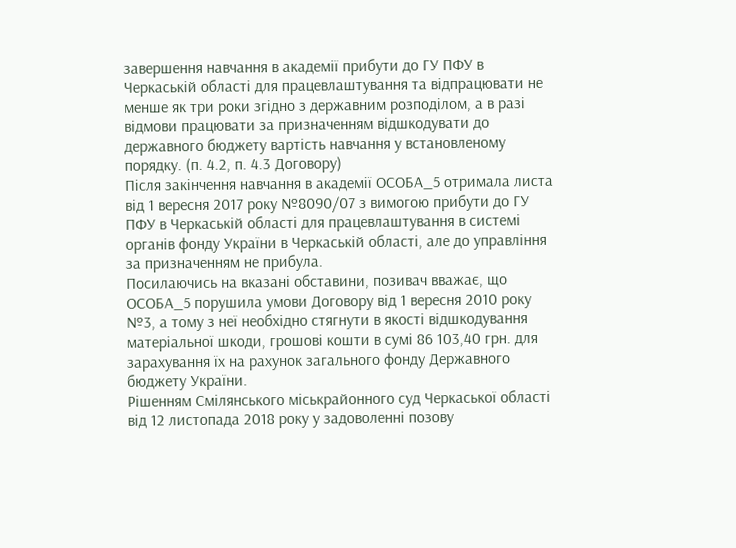завершення навчання в академії прибути до ГУ ПФУ в Черкаській області для працевлаштування та відпрацювати не менше як три роки згідно з державним розподілом, а в разі відмови працювати за призначенням відшкодувати до державного бюджету вартість навчання у встановленому порядку. (п. 4.2, п. 4.3 Договору)
Після закінчення навчання в академії ОСОБА_5 отримала листа від 1 вересня 2017 року №8090/07 з вимогою прибути до ГУ ПФУ в Черкаській області для працевлаштування в системі органів фонду України в Черкаській області, але до управління за призначенням не прибула.
Посилаючись на вказані обставини, позивач вважає, що ОСОБА_5 порушила умови Договору від 1 вересня 2010 року №3, а тому з неї необхідно стягнути в якості відшкодування матеріальної шкоди, грошові кошти в сумі 86 103,40 грн. для зарахування їх на рахунок загального фонду Державного бюджету України.
Рішенням Смілянського міськрайонного суд Черкаської області від 12 листопада 2018 року у задоволенні позову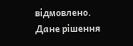відмовлено.
Дане рішення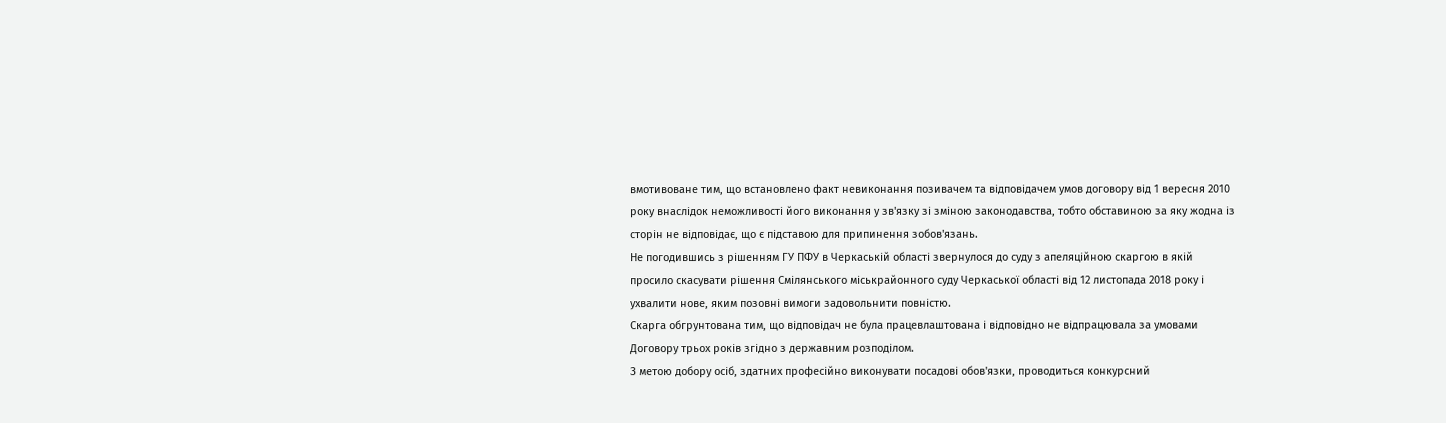вмотивоване тим, що встановлено факт невиконання позивачем та відповідачем умов договору від 1 вересня 2010 року внаслідок неможливості його виконання у зв'язку зі зміною законодавства, тобто обставиною за яку жодна із сторін не відповідає, що є підставою для припинення зобов'язань.
Не погодившись з рішенням ГУ ПФУ в Черкаській області звернулося до суду з апеляційною скаргою в якій просило скасувати рішення Смілянського міськрайонного суду Черкаської області від 12 листопада 2018 року і ухвалити нове, яким позовні вимоги задовольнити повністю.
Скарга обгрунтована тим, що відповідач не була працевлаштована і відповідно не відпрацювала за умовами Договору трьох років згідно з державним розподілом.
З метою добору осіб, здатних професійно виконувати посадові обов'язки, проводиться конкурсний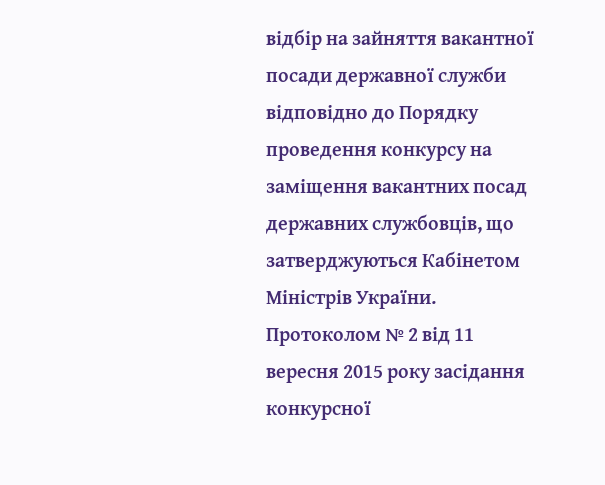відбір на зайняття вакантної посади державної служби відповідно до Порядку проведення конкурсу на заміщення вакантних посад державних службовців, що затверджуються Кабінетом Міністрів України.
Протоколом № 2 від 11 вересня 2015 року засідання конкурсної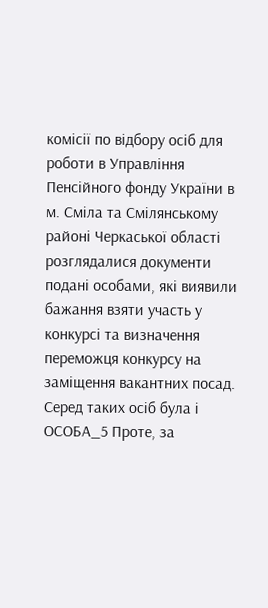комісії по відбору осіб для роботи в Управління Пенсійного фонду України в м. Сміла та Смілянському районі Черкаської області розглядалися документи подані особами, які виявили бажання взяти участь у конкурсі та визначення переможця конкурсу на заміщення вакантних посад. Серед таких осіб була і ОСОБА_5 Проте, за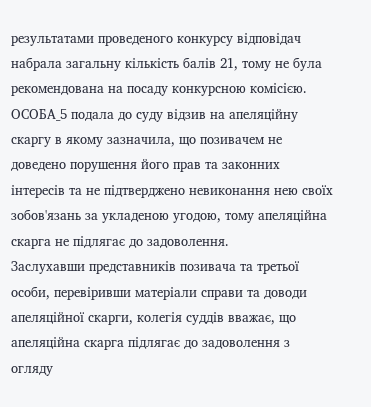результатами проведеного конкурсу відповідач набрала загальну кількість балів 21, тому не була рекомендована на посаду конкурсною комісією.
ОСОБА_5 подала до суду відзив на апеляційну скаргу в якому зазначила, що позивачем не доведено порушення його прав та законних інтересів та не підтверджено невиконання нею своїх зобов'язань за укладеною угодою, тому апеляційна скарга не підлягає до задоволення.
Заслухавши представників позивача та третьої особи, перевіривши матеріали справи та доводи апеляційної скарги, колегія суддів вважає, що апеляційна скарга підлягає до задоволення з огляду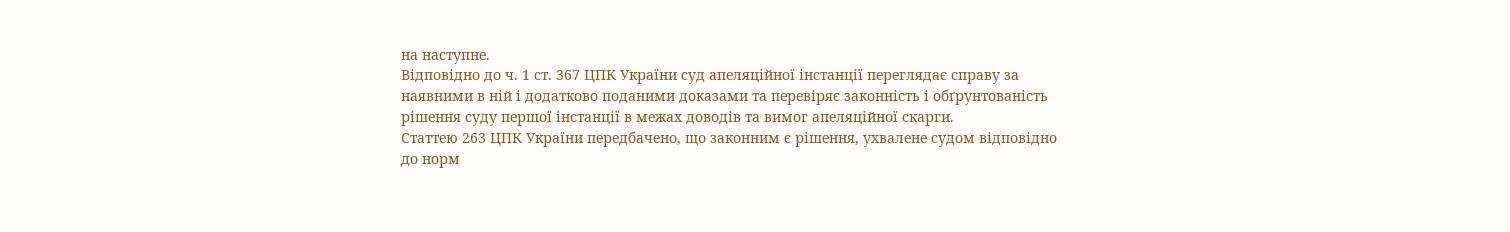на наступне.
Відповідно до ч. 1 ст. 367 ЦПК України суд апеляційної інстанції переглядає справу за наявними в ній і додатково поданими доказами та перевіряє законність і обґрунтованість рішення суду першої інстанції в межах доводів та вимог апеляційної скарги.
Статтею 263 ЦПК України передбачено, що законним є рішення, ухвалене судом відповідно до норм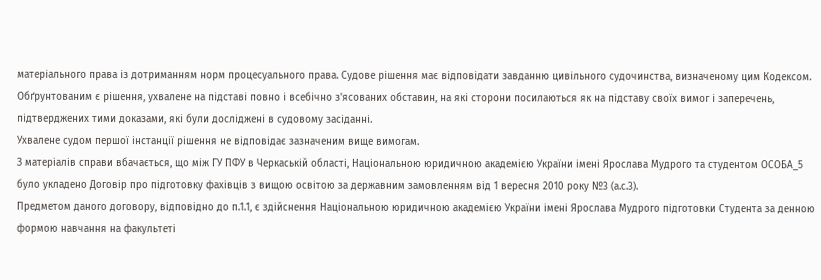матеріального права із дотриманням норм процесуального права. Судове рішення має відповідати завданню цивільного судочинства, визначеному цим Кодексом.
Обґрунтованим є рішення, ухвалене на підставі повно і всебічно з'ясованих обставин, на які сторони посилаються як на підставу своїх вимог і заперечень, підтверджених тими доказами, які були досліджені в судовому засіданні.
Ухвалене судом першої інстанції рішення не відповідає зазначеним вище вимогам.
З матеріалів справи вбачається, що між ГУ ПФУ в Черкаській області, Національною юридичною академією України імені Ярослава Мудрого та студентом ОСОБА_5 було укладено Договір про підготовку фахівців з вищою освітою за державним замовленням від 1 вересня 2010 року №3 (а.с.3).
Предметом даного договору, відповідно до п.1.1, є здійснення Національною юридичною академією України імені Ярослава Мудрого підготовки Студента за денною формою навчання на факультеті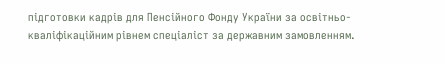підготовки кадрів для Пенсійного Фонду України за освітньо- кваліфікаційним рівнем спеціаліст за державним замовленням.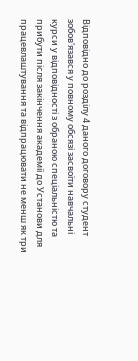Відповідно до розділу 4 даного договору студент зобов'язався у повному обсязі засвоїти навчальні курси у відповідності з обраною спеціальністю та прибути після закінчення академії до Установи для працевлаштування та відпрацювати не менш як три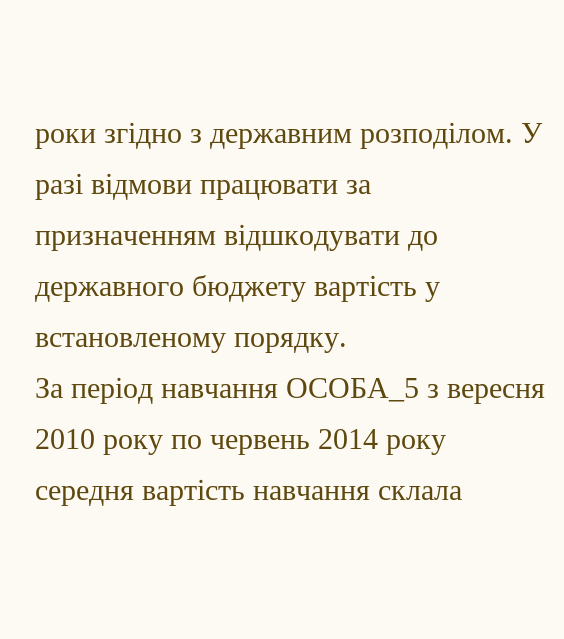роки згідно з державним розподілом. У разі відмови працювати за призначенням відшкодувати до державного бюджету вартість у встановленому порядку.
За період навчання ОСОБА_5 з вересня 2010 року по червень 2014 року середня вартість навчання склала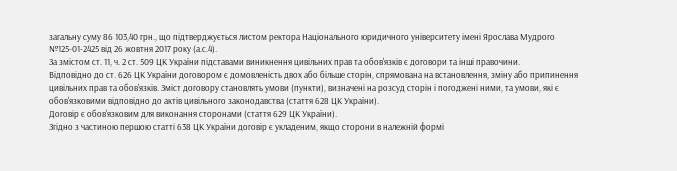загальну суму 86 103,40 грн., що підтверджується листом ректора Національного юридичного університету імені Ярослава Мудрого №125-01-2425 від 26 жовтня 2017 року (а.с.4).
За змістом ст. 11, ч. 2 ст. 509 ЦК України підставами виникнення цивільних прав та обов'язків є договори та інші правочини.
Відповідно до ст. 626 ЦК України договором є домовленість двох або більше сторін, спрямована на встановлення, зміну або припинення цивільних прав та обов'язків. Зміст договору становлять умови (пункти), визначені на розсуд сторін і погоджені ними, та умови, які є обов'язковими відповідно до актів цивільного законодавства (стаття 628 ЦК України).
Договір є обов'язковим для виконання сторонами (стаття 629 ЦК України).
Згідно з частиною першою статті 638 ЦК України договір є укладеним, якщо сторони в належній формі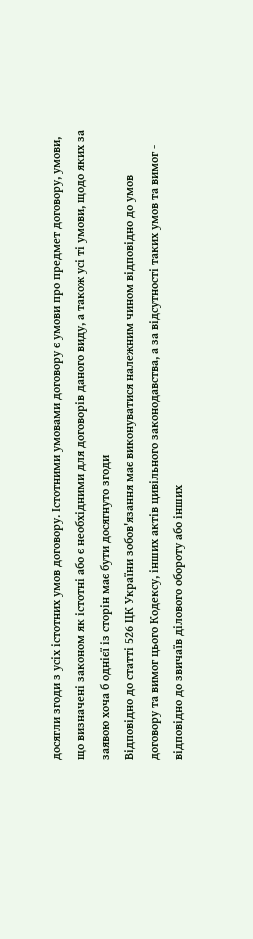досягли згоди з усіх істотних умов договору. Істотними умовами договору є умови про предмет договору, умови, що визначені законом як істотні або є необхідними для договорів даного виду, а також усі ті умови, щодо яких за заявою хоча б однієї із сторін має бути досягнуто згоди
Відповідно до статті 526 ЦК України зобов'язання має виконуватися належним чином відповідно до умов договору та вимог цього Кодексу, інших актів цивільного законодавства, а за відсутності таких умов та вимог - відповідно до звичаїв ділового обороту або інших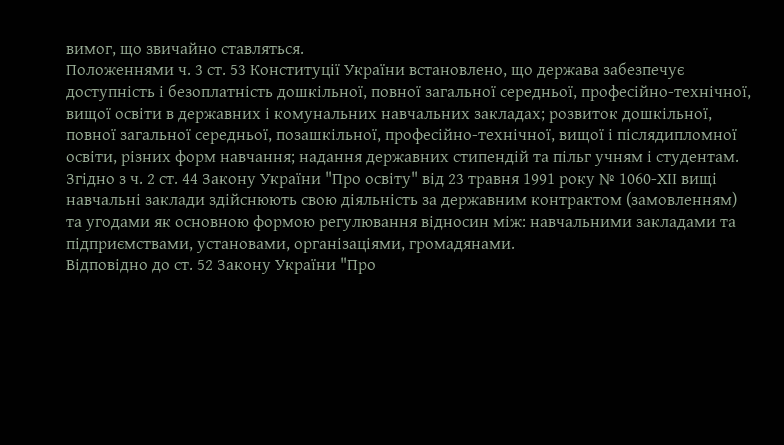вимог, що звичайно ставляться.
Положеннями ч. 3 ст. 53 Конституції України встановлено, що держава забезпечує доступність і безоплатність дошкільної, повної загальної середньої, професійно-технічної, вищої освіти в державних і комунальних навчальних закладах; розвиток дошкільної, повної загальної середньої, позашкільної, професійно-технічної, вищої і післядипломної освіти, різних форм навчання; надання державних стипендій та пільг учням і студентам.
Згідно з ч. 2 ст. 44 Закону України "Про освіту" від 23 травня 1991 року № 1060-ХІІ вищі навчальні заклади здійснюють свою діяльність за державним контрактом (замовленням) та угодами як основною формою регулювання відносин між: навчальними закладами та підприємствами, установами, організаціями, громадянами.
Відповідно до ст. 52 Закону України "Про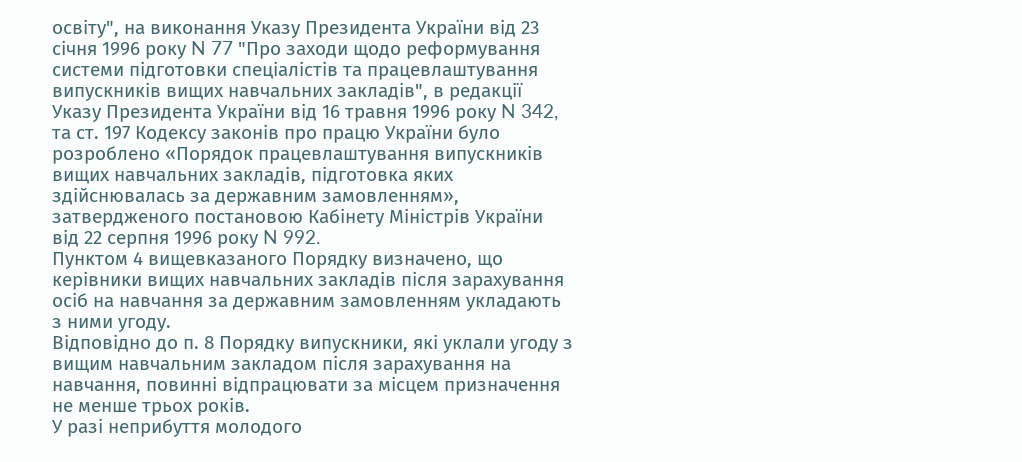освіту", на виконання Указу Президента України від 23 січня 1996 року N 77 "Про заходи щодо реформування системи підготовки спеціалістів та працевлаштування випускників вищих навчальних закладів", в редакції Указу Президента України від 16 травня 1996 року N 342, та ст. 197 Кодексу законів про працю України було розроблено «Порядок працевлаштування випускників вищих навчальних закладів, підготовка яких здійснювалась за державним замовленням», затвердженого постановою Кабінету Міністрів України від 22 серпня 1996 року N 992.
Пунктом 4 вищевказаного Порядку визначено, що керівники вищих навчальних закладів після зарахування осіб на навчання за державним замовленням укладають з ними угоду.
Відповідно до п. 8 Порядку випускники, які уклали угоду з вищим навчальним закладом після зарахування на навчання, повинні відпрацювати за місцем призначення не менше трьох років.
У разі неприбуття молодого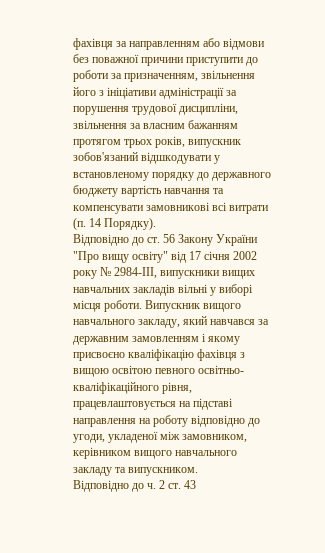фахівця за направленням або відмови без поважної причини приступити до роботи за призначенням, звільнення його з ініціативи адміністрації за порушення трудової дисципліни, звільнення за власним бажанням протягом трьох років, випускник зобов'язаний відшкодувати у встановленому порядку до державного бюджету вартість навчання та компенсувати замовникові всі витрати (п. 14 Порядку).
Відповідно до ст. 56 Закону України "Про вищу освіту" від 17 січня 2002 року № 2984-ІІІ, випускники вищих навчальних закладів вільні у виборі місця роботи. Випускник вищого навчального закладу, який навчався за державним замовленням і якому присвоєно кваліфікацію фахівця з вищою освітою певного освітньо-кваліфікаційного рівня, працевлаштовується на підставі направлення на роботу відповідно до угоди, укладеної між замовником, керівником вищого навчального закладу та випускником.
Відповідно до ч. 2 ст. 43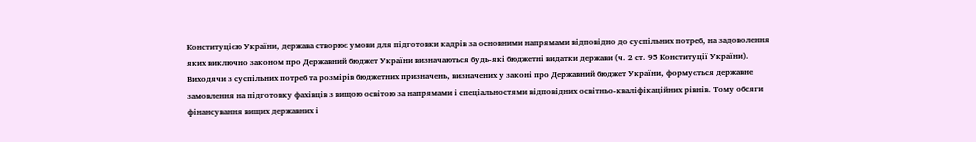Конституцією України, держава створює умови для підготовки кадрів за основними напрямами відповідно до суспільних потреб, на задоволення яких виключно законом про Державний бюджет України визначаються будь-які бюджетні видатки держави (ч. 2 ст. 95 Конституції України). Виходячи з суспільних потреб та розмірів бюджетних призначень, визначених у законі про Державний бюджет України, формується державне замовлення на підготовку фахівців з вищою освітою за напрямами і спеціальностями відповідних освітньо-кваліфікаційних рівнів. Тому обсяги фінансування вищих державних і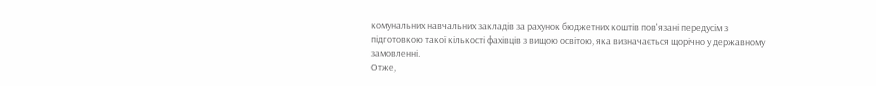комунальних навчальних закладів за рахунок бюджетних коштів пов'язані передусім з підготовкою такої кількості фахівців з вищою освітою, яка визначається щорічно у державному замовленні.
Отже,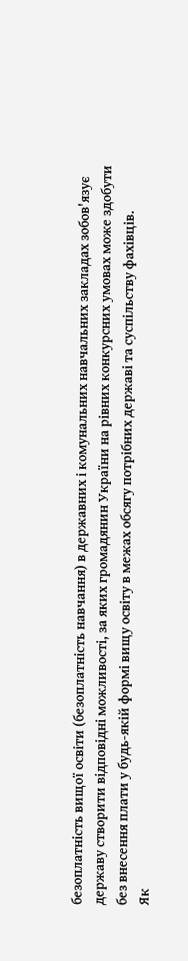безоплатність вищої освіти (безоплатність навчання) в державних і комунальних навчальних закладах зобов'язує державу створити відповідні можливості, за яких громадянин України на рівних конкурсних умовах може здобути без внесення плати у будь-якій формі вищу освіту в межах обсягу потрібних державі та суспільству фахівців.
Як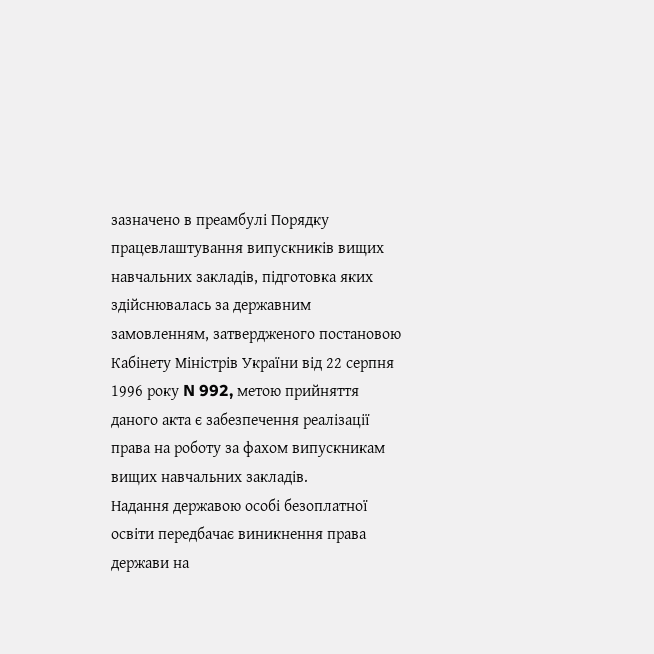зазначено в преамбулі Порядку працевлаштування випускників вищих навчальних закладів, підготовка яких здійснювалась за державним замовленням, затвердженого постановою Кабінету Міністрів України від 22 серпня 1996 року N 992, метою прийняття даного акта є забезпечення реалізації права на роботу за фахом випускникам вищих навчальних закладів.
Надання державою особі безоплатної освіти передбачає виникнення права держави на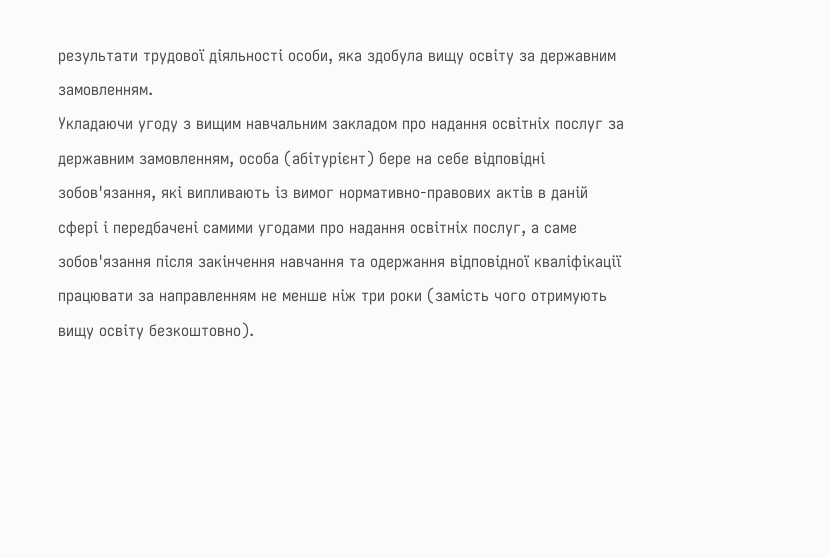результати трудової діяльності особи, яка здобула вищу освіту за державним замовленням.
Укладаючи угоду з вищим навчальним закладом про надання освітніх послуг за державним замовленням, особа (абітурієнт) бере на себе відповідні зобов'язання, які випливають із вимог нормативно-правових актів в даній сфері і передбачені самими угодами про надання освітніх послуг, а саме зобов'язання після закінчення навчання та одержання відповідної кваліфікації працювати за направленням не менше ніж три роки (замість чого отримують вищу освіту безкоштовно).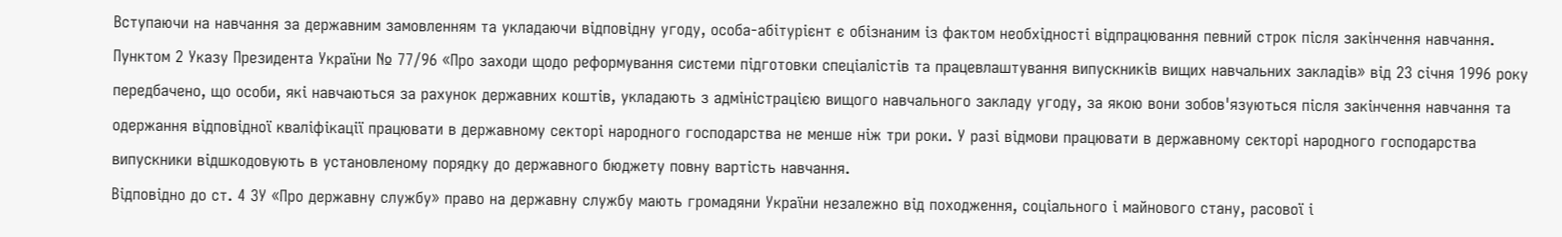Вступаючи на навчання за державним замовленням та укладаючи відповідну угоду, особа-абітурієнт є обізнаним із фактом необхідності відпрацювання певний строк після закінчення навчання.
Пунктом 2 Указу Президента України № 77/96 «Про заходи щодо реформування системи підготовки спеціалістів та працевлаштування випускників вищих навчальних закладів» від 23 січня 1996 року передбачено, що особи, які навчаються за рахунок державних коштів, укладають з адміністрацією вищого навчального закладу угоду, за якою вони зобов'язуються після закінчення навчання та одержання відповідної кваліфікації працювати в державному секторі народного господарства не менше ніж три роки. У разі відмови працювати в державному секторі народного господарства випускники відшкодовують в установленому порядку до державного бюджету повну вартість навчання.
Відповідно до ст. 4 ЗУ «Про державну службу» право на державну службу мають громадяни України незалежно від походження, соціального і майнового стану, расової і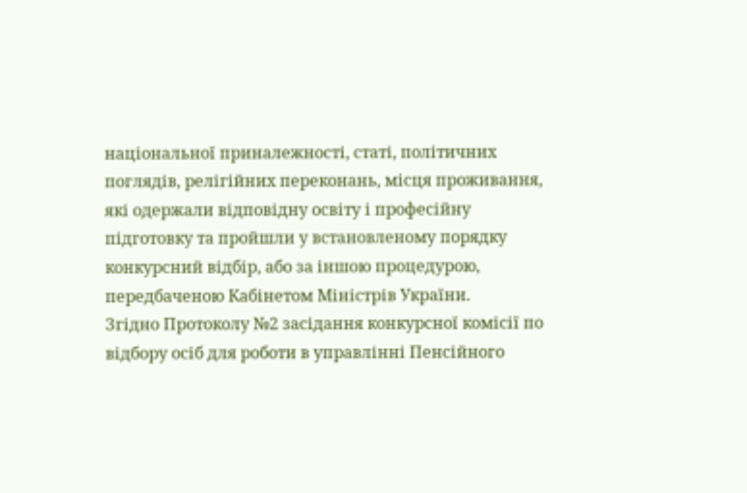національної приналежності, статі, політичних поглядів, релігійних переконань, місця проживання, які одержали відповідну освіту і професійну підготовку та пройшли у встановленому порядку конкурсний відбір, або за іншою процедурою, передбаченою Кабінетом Міністрів України.
Згідно Протоколу №2 засідання конкурсної комісії по відбору осіб для роботи в управлінні Пенсійного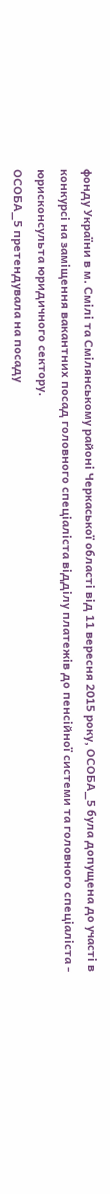фонду України в м. Смілі та Смілянському районі Черкаської області від 11 вересня 2015 року, ОСОБА_5 була допущена до участі в конкурсі на заміщення вакантних посад головного спеціаліста відділу платежів до пенсійної системи та головного спеціаліста - юрисконсульта юридичного сектору.
ОСОБА_5 претендувала на посаду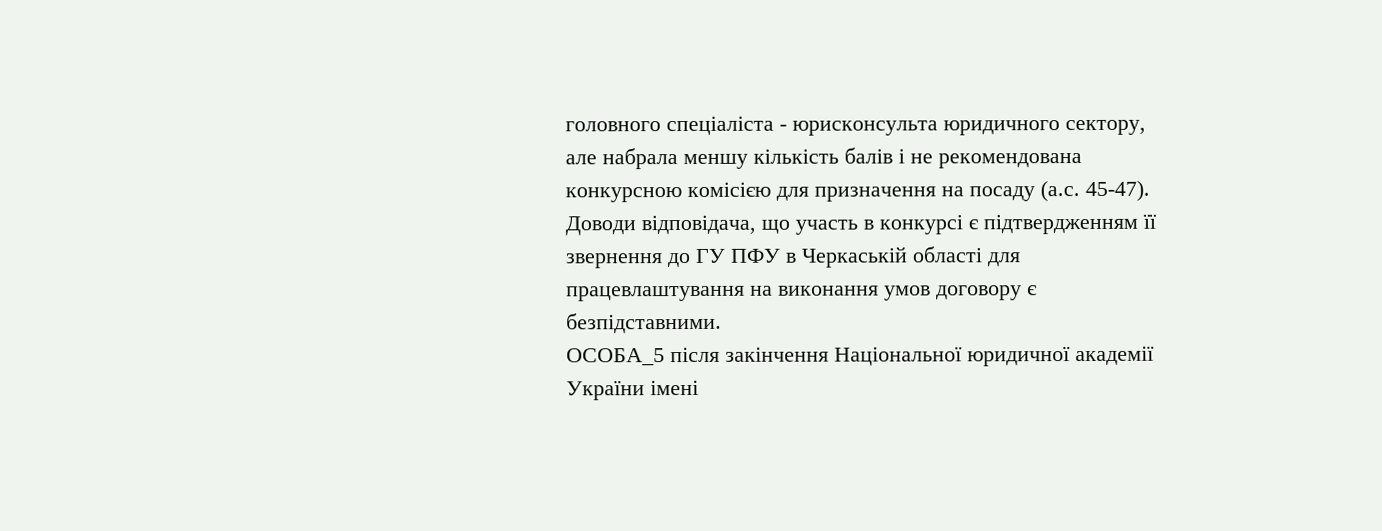головного спеціаліста - юрисконсульта юридичного сектору, але набрала меншу кількість балів і не рекомендована конкурсною комісією для призначення на посаду (а.с. 45-47).
Доводи відповідача, що участь в конкурсі є підтвердженням її звернення до ГУ ПФУ в Черкаській області для працевлаштування на виконання умов договору є безпідставними.
ОСОБА_5 після закінчення Національної юридичної академії України імені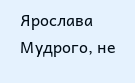Ярослава Мудрого, не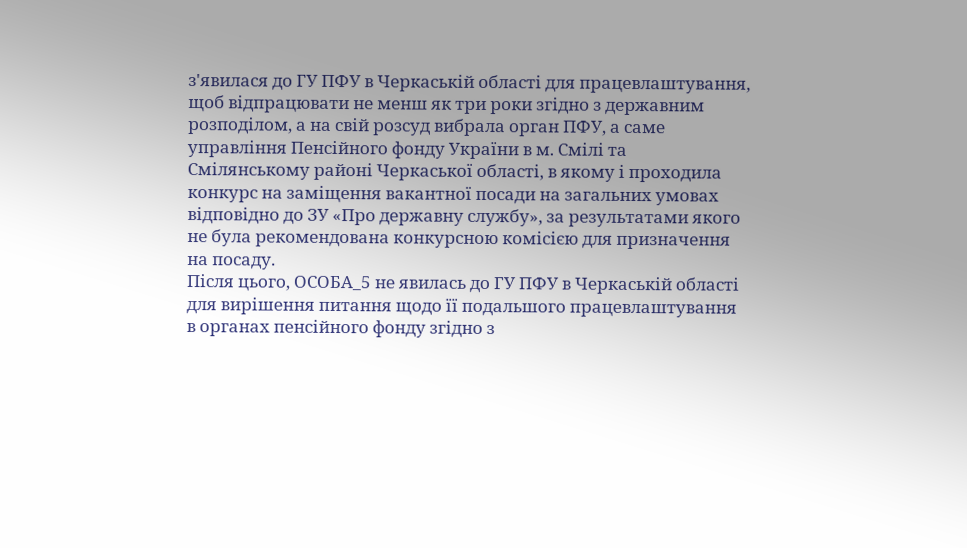з'явилася до ГУ ПФУ в Черкаській області для працевлаштування, щоб відпрацювати не менш як три роки згідно з державним розподілом, а на свій розсуд вибрала орган ПФУ, а саме управління Пенсійного фонду України в м. Смілі та Смілянському районі Черкаської області, в якому і проходила конкурс на заміщення вакантної посади на загальних умовах відповідно до ЗУ «Про державну службу», за результатами якого не була рекомендована конкурсною комісією для призначення на посаду.
Після цього, ОСОБА_5 не явилась до ГУ ПФУ в Черкаській області для вирішення питання щодо її подальшого працевлаштування в органах пенсійного фонду згідно з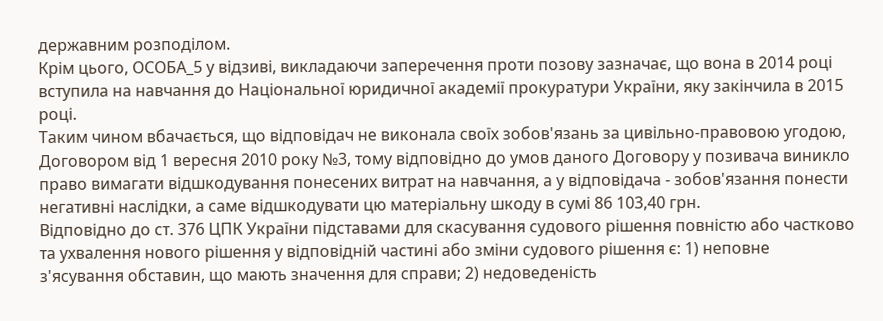державним розподілом.
Крім цього, ОСОБА_5 у відзиві, викладаючи заперечення проти позову зазначає, що вона в 2014 році вступила на навчання до Національної юридичної академії прокуратури України, яку закінчила в 2015 році.
Таким чином вбачається, що відповідач не виконала своїх зобов'язань за цивільно-правовою угодою, Договором від 1 вересня 2010 року №3, тому відповідно до умов даного Договору у позивача виникло право вимагати відшкодування понесених витрат на навчання, а у відповідача - зобов'язання понести негативні наслідки, а саме відшкодувати цю матеріальну шкоду в сумі 86 103,40 грн.
Відповідно до ст. 376 ЦПК України підставами для скасування судового рішення повністю або частково та ухвалення нового рішення у відповідній частині або зміни судового рішення є: 1) неповне з'ясування обставин, що мають значення для справи; 2) недоведеність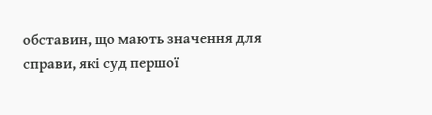обставин, що мають значення для справи, які суд першої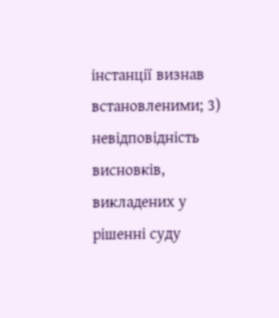інстанції визнав встановленими; 3) невідповідність висновків, викладених у рішенні суду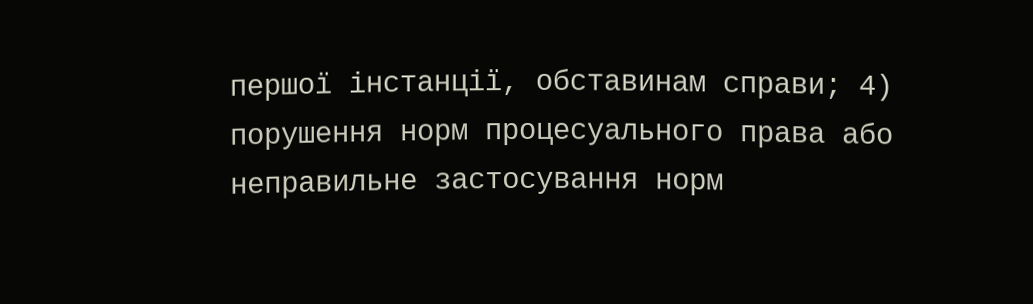першої інстанції, обставинам справи; 4) порушення норм процесуального права або неправильне застосування норм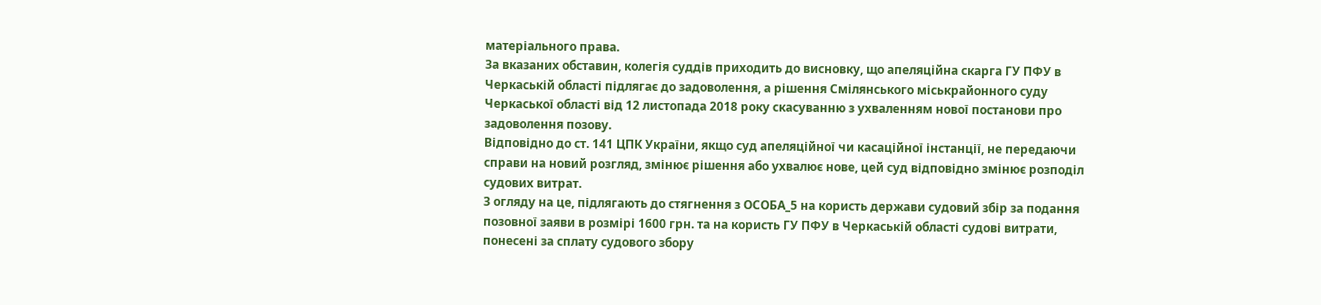матеріального права.
За вказаних обставин, колегія суддів приходить до висновку, що апеляційна скарга ГУ ПФУ в Черкаській області підлягає до задоволення, а рішення Смілянського міськрайонного суду Черкаської області від 12 листопада 2018 року скасуванню з ухваленням нової постанови про задоволення позову.
Відповідно до ст. 141 ЦПК України, якщо суд апеляційної чи касаційної інстанції, не передаючи справи на новий розгляд, змінює рішення або ухвалює нове, цей суд відповідно змінює розподіл судових витрат.
З огляду на це, підлягають до стягнення з ОСОБА_5 на користь держави судовий збір за подання позовної заяви в розмірі 1600 грн. та на користь ГУ ПФУ в Черкаській області судові витрати, понесені за сплату судового збору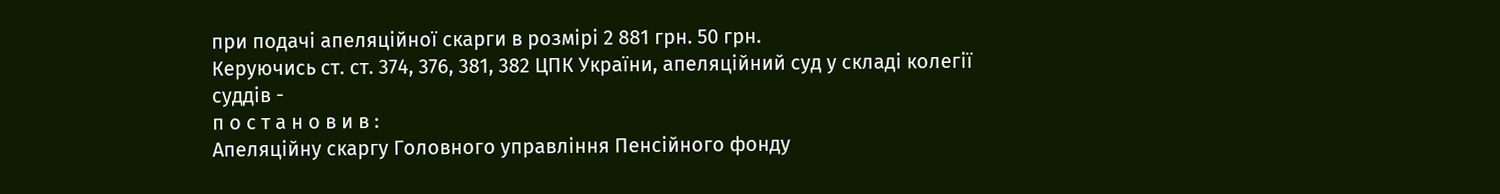при подачі апеляційної скарги в розмірі 2 881 грн. 50 грн.
Керуючись ст. ст. 374, 376, 381, 382 ЦПК України, апеляційний суд у складі колегії суддів -
п о с т а н о в и в :
Апеляційну скаргу Головного управління Пенсійного фонду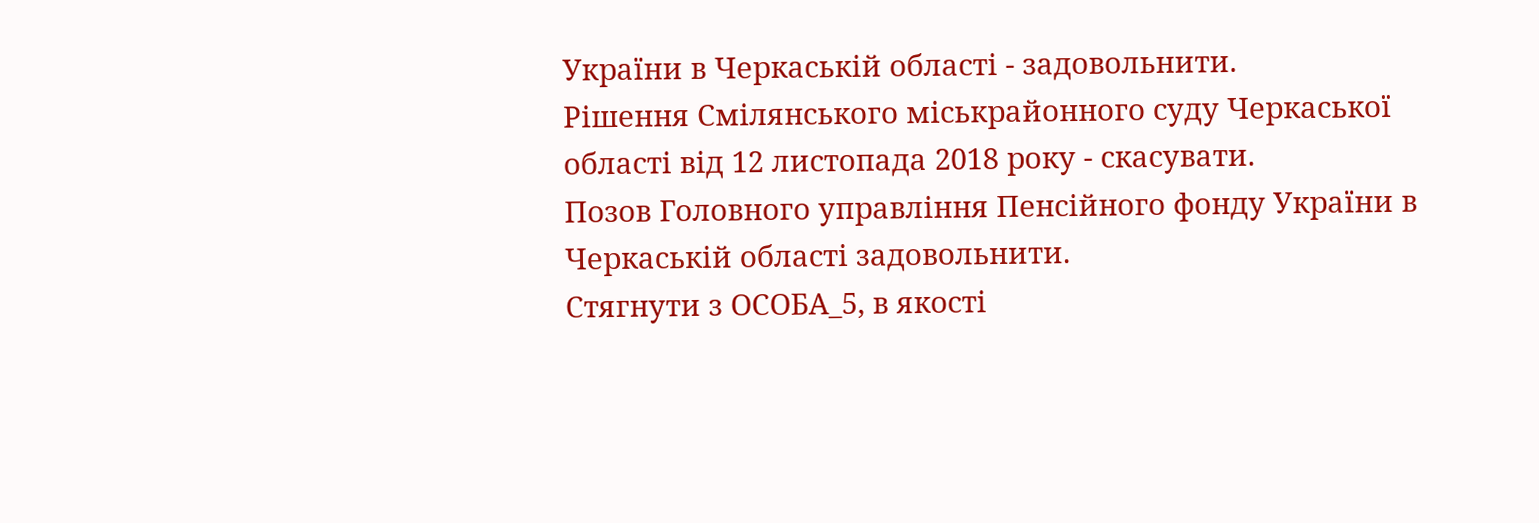України в Черкаській області - задовольнити.
Рішення Смілянського міськрайонного суду Черкаської області від 12 листопада 2018 року - скасувати.
Позов Головного управління Пенсійного фонду України в Черкаській області задовольнити.
Стягнути з ОСОБА_5, в якості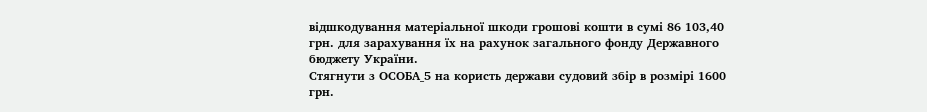відшкодування матеріальної шкоди грошові кошти в сумі 86 103,40 грн. для зарахування їх на рахунок загального фонду Державного бюджету України.
Стягнути з ОСОБА_5 на користь держави судовий збір в розмірі 1600 грн.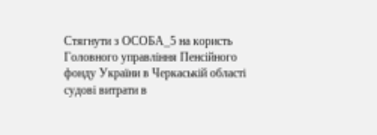Стягнути з ОСОБА_5 на користь Головного управління Пенсійного фонду України в Черкаській області судові витрати в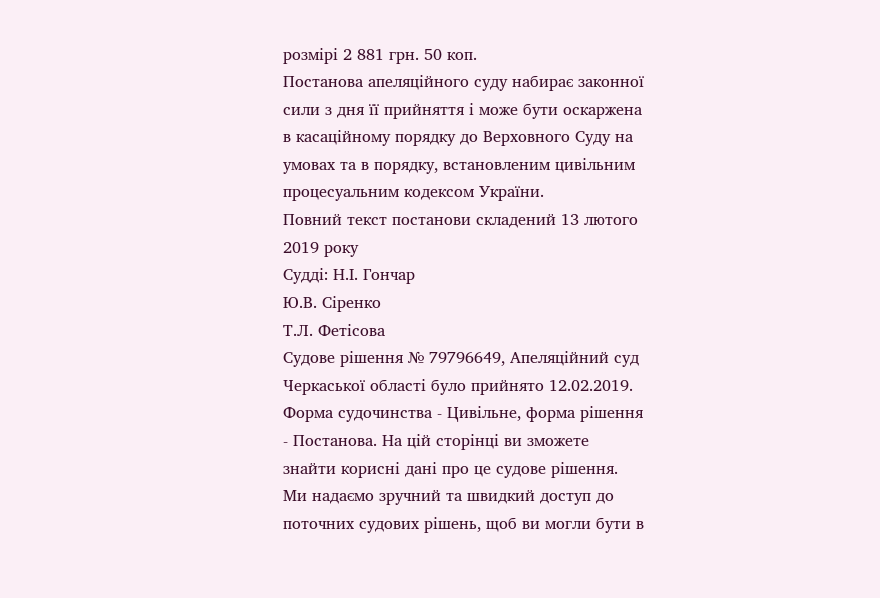розмірі 2 881 грн. 50 коп.
Постанова апеляційного суду набирає законної сили з дня її прийняття і може бути оскаржена в касаційному порядку до Верховного Суду на умовах та в порядку, встановленим цивільним процесуальним кодексом України.
Повний текст постанови складений 13 лютого 2019 року
Судді: Н.І. Гончар
Ю.В. Сіренко
Т.Л. Фетісова
Судове рішення № 79796649, Апеляційний суд Черкаської області було прийнято 12.02.2019. Форма судочинства - Цивільне, форма рішення - Постанова. На цій сторінці ви зможете знайти корисні дані про це судове рішення. Ми надаємо зручний та швидкий доступ до поточних судових рішень, щоб ви могли бути в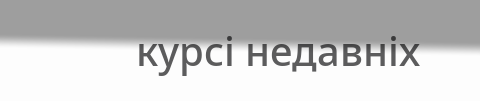курсі недавніх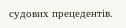судових прецедентів.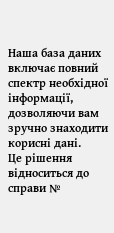Наша база даних включає повний спектр необхідної інформації, дозволяючи вам зручно знаходити корисні дані.
Це рішення відноситься до справи №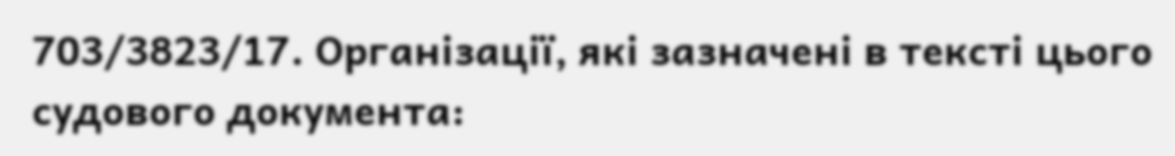703/3823/17. Організації, які зазначені в тексті цього судового документа: